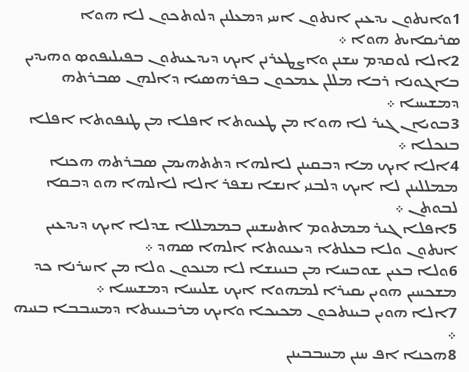1ܘܐܢܬܘܢ ܝܕܥܝܢ ܐܢܬܘܢ ܐܚܝ ܕܡܥܠܢܢ ܕܠܘܬܟܘܢ ܠܐ ܗܘܐ ܤܪܝܩܐܝܬ ܗܘܐ ܀
2ܐܠܐ ܠܘܩܕܡ ܚܫܢܢ ܘܐܨܛܥܪܢܢ ܐܝܟ ܕܝܕܥܝܬܘܢ ܒܦܝܠܝܦܘܤ ܘܗܝܕܝܢ ܒܐܓܘܢܐ ܪܒܐ ܡܠܠܢ ܥܡܟܘܢ ܒܦܪܗܤܝܐ ܕܐܠܗܢ ܤܒܪܬܗ ܕܡܫܝܚܐ ܀
3ܒܘܝܐܢ ܓܝܪ ܠܐ ܗܘܐ ܡܢ ܛܥܝܘܬܐ ܐܦܠܐ ܡܢ ܛܢܦܘܬܐ ܐܦܠܐ ܒܢܟܠܐ ܀
4ܐܠܐ ܐܝܟ ܡܐ ܕܒܩܝܢܢ ܠܐܠܗܐ ܕܬܬܗܝܡܢ ܤܒܪܬܗ ܗܟܢܐ ܡܡܠܠܝܢܢ ܠܐ ܐܝܟ ܕܠܒܢܝ ܐܢܫܐ ܢܫܦܪ ܐܠܐ ܠܐܠܗܐ ܗܘ ܕܒܩܐ ܠܒܘܬܢ ܀
5ܐܦܠܐ ܓܝܪ ܡܡܬܘܡ ܐܬܚܫܚܢ ܒܡܡܠܠܐ ܫܕܠܐ ܐܝܟ ܕܝܕܥܝܢ ܐܢܬܘܢ ܘܠܐ ܒܥܠܬܐ ܕܝܥܢܘܬܐ ܐܠܗܐ ܤܗܕ ܀
6ܘܠܐ ܒܥܝܢ ܫܘܒܚܐ ܡܢ ܒܢܝܢܫܐ ܠܐ ܡܢܟܘܢ ܘܠܐ ܡܢ ܐܚܪܢܐ ܟܕ ܡܫܟܚܝܢ ܗܘܝܢ ܝܩܝܪܐ ܠܡܗܘܐ ܐܝܟ ܫܠܝܚܐ ܕܡܫܝܚܐ ܀
7ܐܠܐ ܗܘܝܢ ܒܝܢܬܟܘܢ ܡܟܝܟܐ ܘܐܝܟ ܡܪܒܝܢܝܬܐ ܕܡܚܒܒܐ ܒܢܝܗ ܀
8ܗܟܢܐ ܐܦ ܚܢܢ ܡܚܒܒܝܢܢ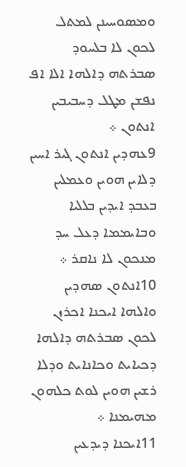ܘܡܤܘܚܝܢܢ ܠܡܬܠ ܠܟܘܢ ܠܐ ܒܠܚܘܕ ܤܒܪܬܗ ܕܐܠܗܐ ܐܠܐ ܐܦ ܢܦܫܢ ܡܛܠ ܕܚܒܝܒܝܢ ܐܢܬܘܢ ܀
9ܥܗܕܝܢ ܐܢܬܘܢ ܓܝܪ ܐܚܝܢ ܕܠܐܝܢ ܗܘܝܢ ܘܥܡܠܝܢ ܒܥܒܕ ܐܝܕܝܢ ܒܠܠܝܐ ܘܒܐܝܡܡܐ ܕܥܠ ܚܕ ܡܢܟܘܢ ܠܐ ܢܐܩܪ ܀
10ܐܢܬܘܢ ܤܗܕܝܢ ܘܐܠܗܐ ܐܝܟܢܐ ܐܟܪܙܢ ܠܟܘܢ ܤܒܪܬܗ ܕܐܠܗܐ ܕܟܝܐܝܬ ܘܟܐܢܐܝܬ ܘܕܠܐ ܪܫܝܢ ܗܘܝܢ ܠܘܬ ܟܠܗܘܢ ܡܗܝܡܢܐ ܀
11ܐܝܟܢܐ ܕܝܕܥܝܢ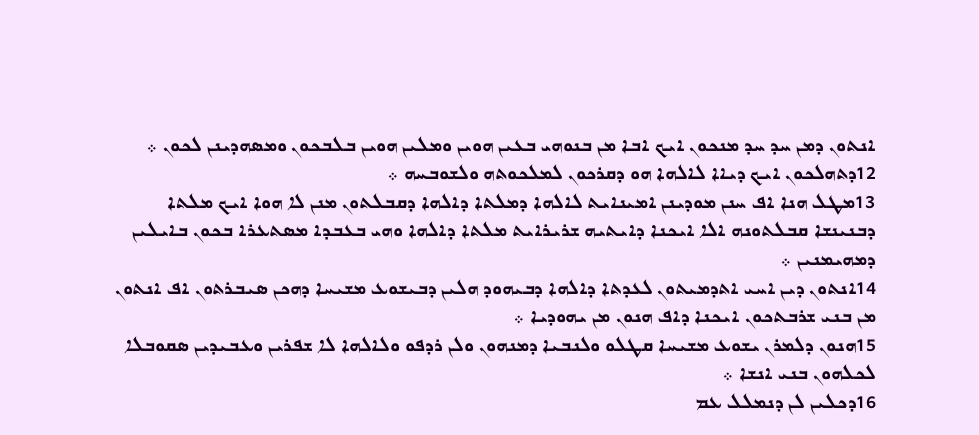ܐܢܬܘܢ ܕܡܢ ܚܕ ܚܕ ܡܢܟܘܢ ܐܝܟ ܐܒܐ ܡܢ ܒܢܘܗܝ ܒܥܝܢ ܗܘܝܢ ܘܡܠܝܢ ܗܘܝܢ ܒܠܒܟܘܢ ܘܡܤܗܕܝܢܢ ܠܟܘܢ ܀
12ܕܬܗܠܟܘܢ ܐܝܟ ܕܝܐܐ ܠܐܠܗܐ ܗܘ ܕܩܪܟܘܢ ܠܡܠܟܘܬܗ ܘܠܫܘܒܚܗ ܀
13ܡܛܠ ܗܢܐ ܐܦ ܚܢܢ ܡܘܕܝܢܢ ܐܡܝܢܐܝܬ ܠܐܠܗܐ ܕܡܠܬܐ ܕܐܠܗܐ ܕܩܒܠܬܘܢ ܡܢܢ ܠܐ ܗܘܐ ܐܝܟ ܡܠܬܐ ܕܒܢܝܢܫܐ ܩܒܠܬܘܢܗ ܐܠܐ ܐܝܟܢܐ ܕܐܝܬܝܗ ܫܪܝܪܐܝܬ ܡܠܬܐ ܕܐܠܗܐ ܘܗܝ ܒܥܒܕܐ ܡܤܬܥܪܐ ܒܟܘܢ ܒܐܝܠܝܢ ܕܡܗܝܡܢܝܢ ܀
14ܐܢܬܘܢ ܕܝܢ ܐܚܝ ܐܬܕܡܝܬܘܢ ܠܥܕܬܐ ܕܐܠܗܐ ܕܒܝܗܘܕ ܗܠܝܢ ܕܒܝܫܘܥ ܡܫܝܚܐ ܕܗܟܢ ܤܝܒܪܬܘܢ ܐܦ ܐܢܬܘܢ ܡܢ ܒܢܝ ܫܪܒܬܟܘܢ ܐܝܟܢܐ ܕܐܦ ܗܢܘܢ ܡܢ ܝܗܘܕܝܐ ܀
15ܗܢܘܢ ܕܠܡܪܢ ܝܫܘܥ ܡܫܝܚܐ ܩܛܠܘ ܘܠܢܒܝܐ ܕܡܢܗܘܢ ܘܠܢ ܪܕܦܘ ܘܠܐܠܗܐ ܠܐ ܫܦܪܝܢ ܘܥܒܝܕܝܢ ܤܩܘܒܠܐ ܠܟܠܗܘܢ ܒܢܝ ܐܢܫܐ ܀
16ܕܟܠܝܢ ܠܢ ܕܢܡܠܠ ܥܡ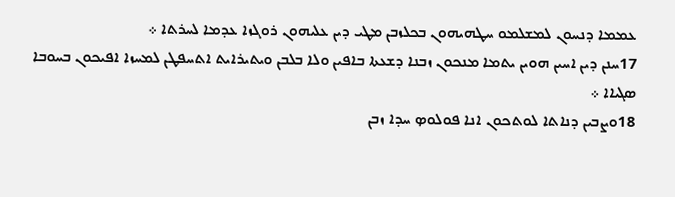ܥܡܡܐ ܕܢܚܘܢ ܠܡܫܠܡܘ ܚܛܗܝܗܘܢ ܒܟܠܙܒܢ ܡܛܝ ܕܝܢ ܥܠܝܗܘܢ ܪܘܓܙܐ ܥܕܡܐ ܠܚܪܬܐ ܀
17ܚܢܢ ܕܝܢ ܐܚܝܢ ܗܘܝܢ ܝܬܡܐ ܡܢܟܘܢ ܙܒܢܐ ܕܫܥܬܐ ܒܐܦܝܢ ܘܠܐ ܒܠܒܢ ܘܝܬܝܪܐܝܬ ܐܬܚܦܛܢ ܠܡܚܙܐ ܐܦܝܟܘܢ ܒܚܘܒܐ ܤܓܝܐܐ ܀
18ܘܨܒܝܢ ܕܢܐܬܐ ܠܘܬܟܘܢ ܐܢܐ ܦܘܠܘܤ ܚܕܐ ܙܒܢ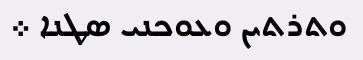ܘܬܪܬܝܢ ܘܥܘܟܢܝ ܤܛܢܐ ܀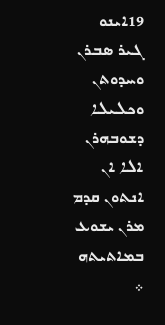19ܐܝܢܘ ܓܝܪ ܤܒܪܢ ܘܚܕܘܬܢ ܘܟܠܝܠܐ ܕܫܘܒܗܪܢ ܐܠܐ ܐܢ ܐܢܬܘܢ ܩܕܡ ܡܪܢ ܝܫܘܥ ܒܡܐܬܝܬܗ ܀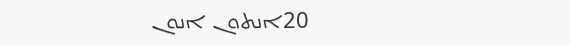20ܐܢܬܘܢ ܐܢܘܢ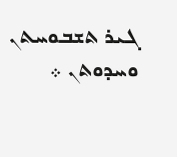ܓܝܪ ܬܫܒܘܚܬܢ ܘܚܕܘܬܢ ܀